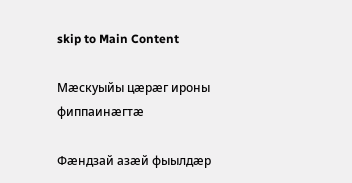skip to Main Content

Мӕскуыйы цӕрӕг ироны фиппаинӕгтӕ

Фæндзай азæй фыылдæр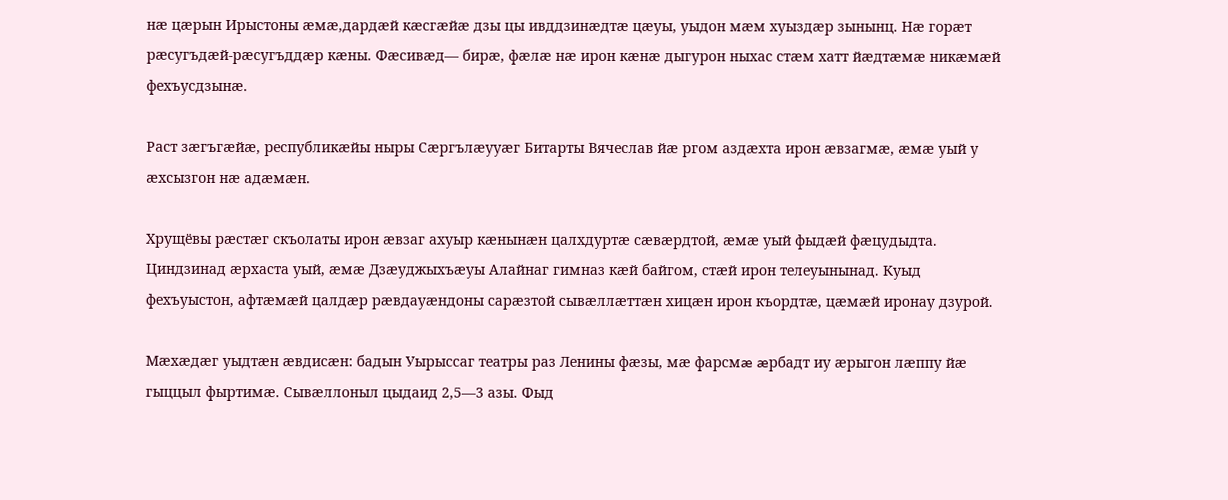нæ цæрын Ирыстоны æмæ,дардæй кæсгæйæ дзы цы ивддзинæдтæ цæуы, уыдон мæм хуыздæр зынынц. Нæ горæт рæсугъдæй-рæсугъддæр кæны. Фæсивæд— бирæ, фæлæ нæ ирон кæнæ дыгурон ныхас стæм хатт йæдтæмæ никæмæй фехъусдзынæ.

Раст зæгъгæйæ, республикæйы ныры Сæргълæууæг Битарты Вячеслав йæ ргом аздæхта ирон æвзагмæ, æмæ уый у æхсызгон нæ адæмæн.

Хрущёвы рæстæг скъолаты ирон æвзаг ахуыр кæнынæн цалхдуртæ сæвæрдтой, æмæ уый фыдæй фæцудыдта. Циндзинад æрхаста уый, æмæ Дзæуджыхъæуы Алайнаг гимназ кæй байгом, стæй ирон телеуынынад. Куыд фехъуыстон, афтæмæй цалдæр рæвдауæндоны сарæзтой сывæллæттæн хицæн ирон къордтæ, цæмæй иронау дзурой.

Мæхæдæг уыдтæн æвдисæн: бадын Уырыссаг театры раз Ленины фæзы, мæ фарсмæ æрбадт иу æрыгон лæппу йæ гыццыл фыртимæ. Сывæллоныл цыдаид 2,5—3 азы. Фыд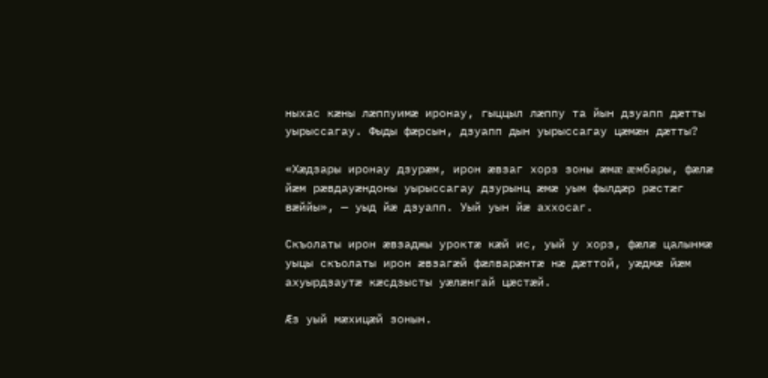ныхас кæны лæппуимæ иронау, гыццыл лæппу та йын дзуапп дæтты уырыссагау. Фыды фæрсын, дзуапп дын уырыссагау цæмæн дæтты?

«Хæдзары иронау дзурæм, ирон æвзаг хорз зоны æмæ æмбары, фæлæ йæм рæвдауæндоны уырыссагау дзурынц æмæ уым фылдæр рæстæг вæййы», — уыд йæ дзуапп. Уый уын йæ аххосаг.

Скъолаты ирон æвзаджы уроктæ кæй ис, уый у хорз, фæлæ цалынмæ уыцы скъолаты ирон æвзагæй фæлварæнтæ нæ дæттой, уæдмæ йæм ахуырдзаутæ кæсдзысты уæлæнгай цæстæй.

Æз уый мæхицæй зонын.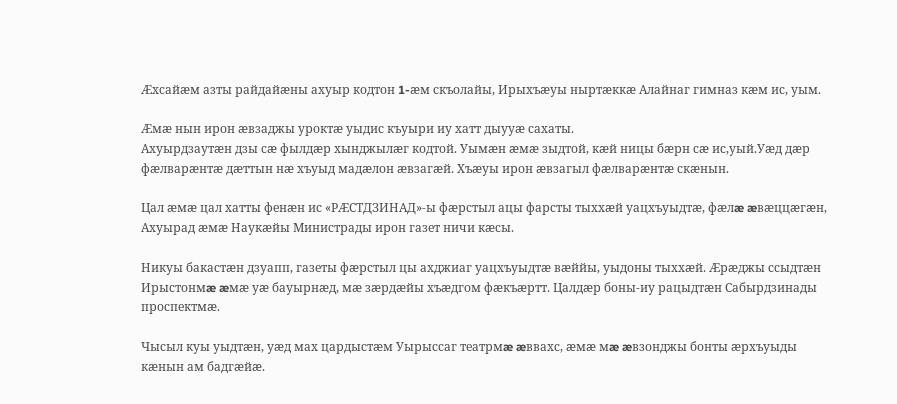Æхсайæм азты райдайæны ахуыр кодтон 1-æм скъолайы, Ирыхъæуы ныртæккæ Алайнаг гимназ кæм ис, уым.

Æмæ нын ирон æвзаджы уроктæ уыдис къуыри иу хатт дыууæ сахаты.
Ахуырдзаутæн дзы сæ фылдæр хынджылæг кодтой. Уымæн æмæ зыдтой, кæй ницы бæрн сæ ис,уый.Уæд дæр фæлварæнтæ дæттын нæ хъуыд мадæлон æвзагæй. Хъæуы ирон æвзагыл фæлварæнтæ скæнын.

Цал æмæ цал хатты фенæн ис «РÆСТДЗИНАД»-ы фæрстыл ацы фарсты тыххæй уацхъуыдтæ, фæлæ æвæццæгæн, Ахуырад æмæ Наукæйы Министрады ирон газет ничи кæсы.

Никуы бакастæн дзуапп, газеты фæрстыл цы ахджиаг уацхъуыдтæ вæййы, уыдоны тыххæй. Æрæджы ссыдтæн Ирыстонмæ æмæ уæ бауырнæд, мæ зæрдæйы хъæдгом фæкъæртт. Цалдæр боны-иу рацыдтæн Сабырдзинады проспектмæ.

Чысыл куы уыдтæн, уæд мах цардыстæм Уырыссаг театрмæ æввахс, æмæ мæ æвзонджы бонты æрхъуыды кæнын ам бадгæйæ.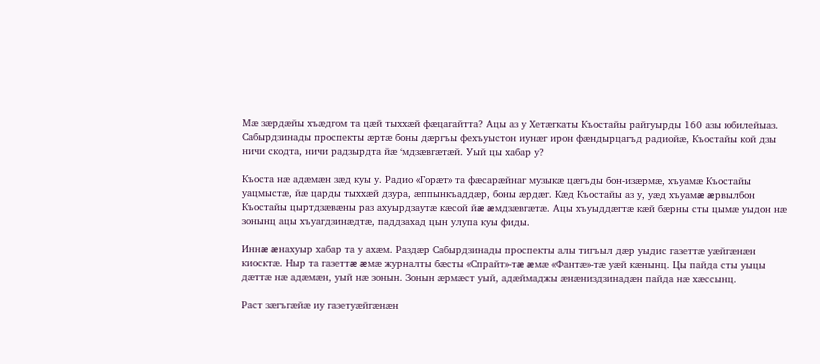Мæ зæрдæйы хъæдгом та цæй тыххæй фæцагайтта? Ацы аз у Хетæгкаты Къостайы райгуырды 160 азы юбилейыаз. Сабырдзинады проспекты æртæ боны дæргъы фехъуыстон иунæг ирон фæндырцагъд радиойæ, Къостайы кой дзы ничи скодта, ничи радзырдта йæ ‘мдзæвгæтæй. Уый цы хабар у?

Къоста нæ адæмæн зæд куы у. Радио «Горæт» та фæсарæйнаг музыкæ цæгъды бон-изæрмæ, хъуамæ Къостайы уацмыстæ, йæ царды тыххæй дзура, æппынкъаддæр, боны æрдæг. Кæд Къостайы аз у, уæд хъуамæ æрвылбон Къостайы цыртдзæвæны раз ахуырдзаутæ кæсой йæ æмдзæвгæтæ. Ацы хъуыддæгтæ кæй бæрны сты цымæ уыдон нæ зонынц ацы хъуагдзинæдтæ, паддзахад цын улупа куы фиды.

Иннæ æнахуыр хабар та у ахæм. Раздæр Сабырдзинады проспекты алы тигъыл дæр уыдис газеттæ уæйгæнæн киосктæ. Ныр та газеттæ æмæ журналты бæсты «Спрайт»-тæ æмæ «Фантæ»-тæ уæй кæнынц. Цы пайда сты уыцы дæттæ нæ адæмæн, уый нæ зонын. Зонын æрмæст уый, адæймаджы æнæниздзинадæн пайда нæ хæссынц.

Раст зæгъгæйæ иу газетуæйгæнæн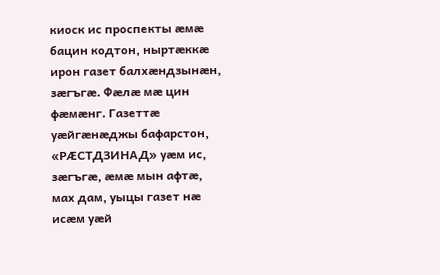киоск ис проспекты æмæ бацин кодтон, ныртæккæ ирон газет балхæндзынæн, зæгъгæ. Фæлæ мæ цин фæмæнг. Газеттæ уæйгæнæджы бафарстон, «РÆСТДЗИНАД» уæм ис, зæгъгæ, æмæ мын афтæ, мах дам, уыцы газет нæ исæм уæй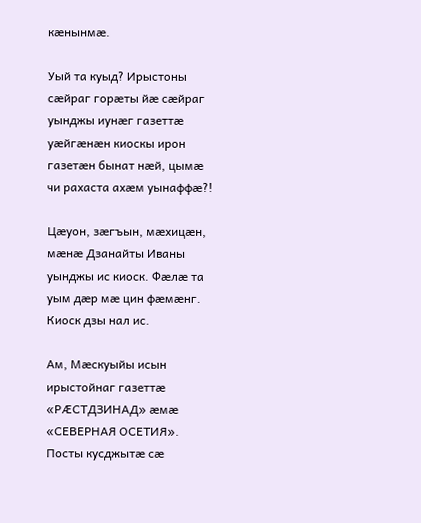кæнынмæ.

Уый та куыд? Ирыстоны сæйраг горæты йæ сæйраг уынджы иунæг газеттæ уæйгæнæн киоскы ирон газетæн бынат нæй, цымæ чи рахаста ахæм уынаффæ?!

Цæуон, зæгъын, мæхицæн, мæнæ Дзанайты Иваны уынджы ис киоск. Фæлæ та уым дæр мæ цин фæмæнг. Киоск дзы нал ис.

Ам, Мæскуыйы исын ирыстойнаг газеттæ «РÆСТДЗИНАД» æмæ «СЕВЕРНАЯ ОСЕТИЯ». Посты кусджытæ сæ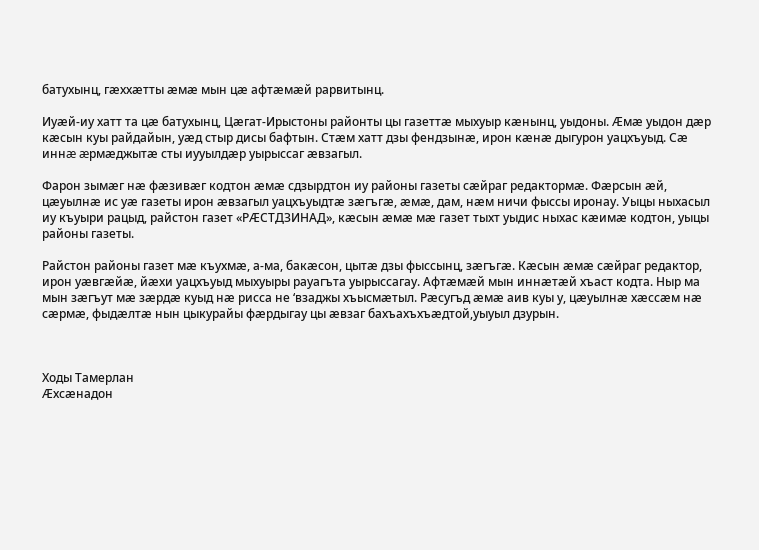батухынц, гæххæтты æмæ мын цæ афтæмæй рарвитынц.

Иуæй-иу хатт та цæ батухынц, Цæгат-Ирыстоны районты цы газеттæ мыхуыр кæнынц, уыдоны. Æмæ уыдон дæр кæсын куы райдайын, уæд стыр дисы бафтын. Стæм хатт дзы фендзынæ, ирон кæнæ дыгурон уацхъуыд. Сæ иннæ æрмæджытæ сты иууылдæр уырыссаг æвзагыл.

Фарон зымæг нæ фæзивæг кодтон æмæ сдзырдтон иу районы газеты сæйраг редактормæ. Фæрсын æй, цæуылнæ ис уæ газеты ирон æвзагыл уацхъуыдтæ зæгъгæ, æмæ, дам, нæм ничи фыссы иронау. Уыцы ныхасыл иу къуыри рацыд, райстон газет «РÆСТДЗИНАД», кæсын æмæ мæ газет тыхт уыдис ныхас кæимæ кодтон, уыцы районы газеты.

Райстон районы газет мæ къухмæ, а-ма, бакæсон, цытæ дзы фыссынц, зæгъгæ. Кæсын æмæ сæйраг редактор, ирон уæвгæйæ, йæхи уацхъуыд мыхуыры рауагъта уырыссагау. Афтæмæй мын иннæтæй хъаст кодта. Ныр ма мын зæгъут мæ зæрдæ куыд нæ рисса не ‘взаджы хъысмæтыл. Рæсугъд æмæ аив куы у, цæуылнæ хæссæм нæ сæрмæ, фыдæлтæ нын цыкурайы фæрдыгау цы æвзаг бахъахъхъæдтой,уыуыл дзурын.



Ходы Тамерлан
Æхсæнадон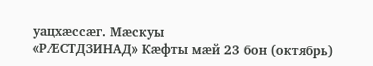уацхæссæг. Мӕскуы
«РÆСТДЗИНАД» Кæфты мæй 23 бон (октябрь)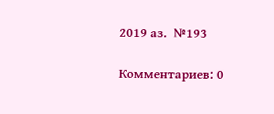2019 аз.  №193

Комментариев: 0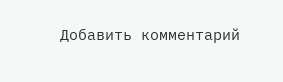Добавить комментарий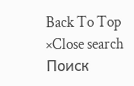Back To Top
×Close search
Поиск